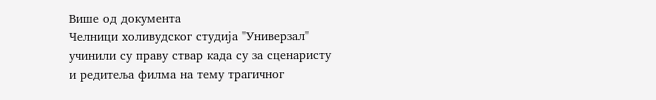Више од документа
Челници холивудског студија "Универзал" учинили су праву ствар када су за сценаристу и редитеља филма на тему трагичног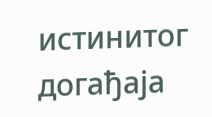истинитог догађаја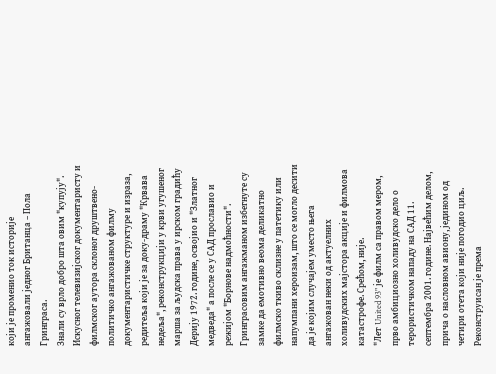који је променио ток историје ангажовали једног Британца – Пола Гринграса.
Знали су врло добро шта овим "купују". Искусног телевизијског документаристу и филмског аутора склоног друштвено-политичко ангажованом филму документаристичке структуре и израза, редитеља који је за доку-драму "Крвава недеља", реконструкцији у крви угушеног марша за људска права у ирском градићу Дерију 1972. године, освојио и "Златног медведа" а после се у САД прославио и режијом "Борнове надмоћности". Гринграсовим ангажманом избегнуте су замке да емотивно веома деликатно филмско ткиво склизне у патетику или напумпани хероизам, што се могло десити да је којим случајем уместо њега ангажован неки од актуелних холивудских мајстора акције и филмова катастрофе. Срећом, није.
"Лет United 93" је филм са правом мером, прво амбициозно холивудско дело о терористичком нападу на САД 11. септембра 2001. године. Највећим делом, прича о насловном авиону, једином од четири отета који није погодио циљ. Реконструисан је према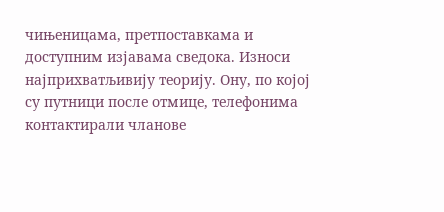чињеницама, претпоставкама и доступним изјавама сведока. Износи најприхватљивију теорију. Ону, по којој су путници после отмице, телефонима контактирали чланове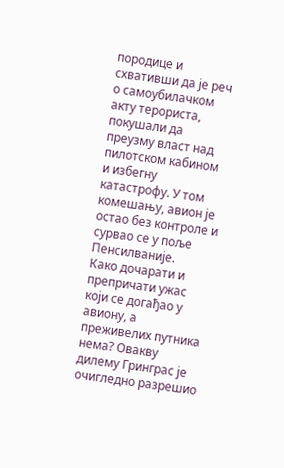породице и схвативши да је реч о самоубилачком акту терориста, покушали да преузму власт над пилотском кабином и избегну катастрофу. У том комешању, авион је остао без контроле и сурвао се у поље Пенсилваније.
Како дочарати и препричати ужас који се догађао у авиону, а преживелих путника нема? Овакву дилему Гринграс је очигледно разрешио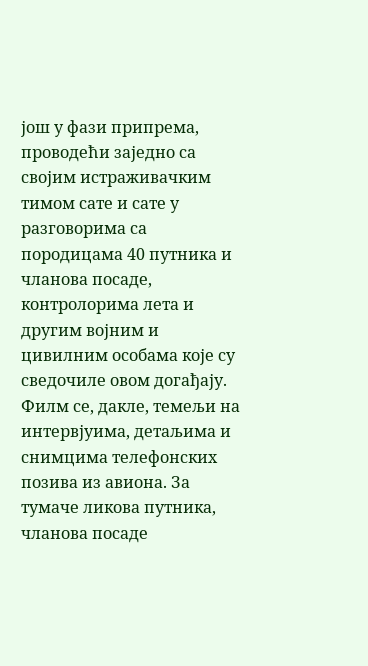још у фази припрема, проводећи заједно са својим истраживачким тимом сате и сате у разговорима са породицама 40 путника и чланова посаде, контролорима лета и другим војним и цивилним особама које су сведочиле овом догађају. Филм се, дакле, темељи на интервјуима, детаљима и снимцима телефонских позива из авиона. За тумаче ликова путника, чланова посаде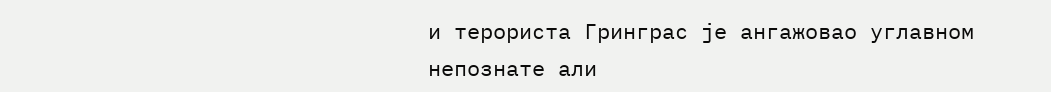и терориста Гринграс је ангажовао углавном непознате али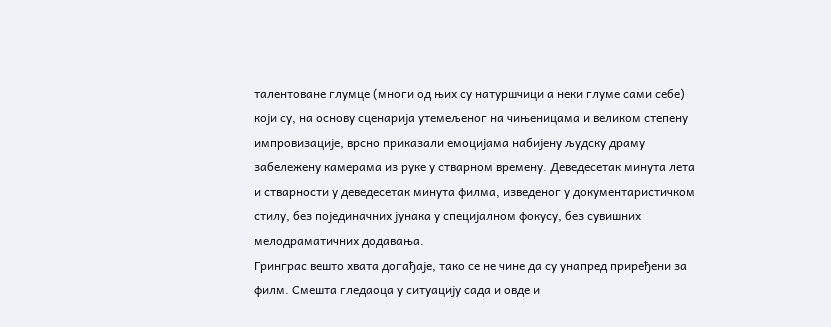талентоване глумце (многи од њих су натуршчици а неки глуме сами себе) који су, на основу сценарија утемељеног на чињеницама и великом степену импровизације, врсно приказали емоцијама набијену људску драму забележену камерама из руке у стварном времену. Деведесетак минута лета и стварности у деведесетак минута филма, изведеног у документаристичком стилу, без појединачних јунака у специјалном фокусу, без сувишних мелодраматичних додавања.
Гринграс вешто хвата догађаје, тако се не чине да су унапред приређени за филм. Смешта гледаоца у ситуацију сада и овде и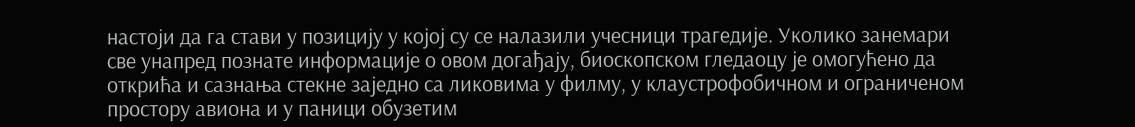настоји да га стави у позицију у којој су се налазили учесници трагедије. Уколико занемари све унапред познате информације о овом догађају, биоскопском гледаоцу је омогућено да открића и сазнања стекне заједно са ликовима у филму, у клаустрофобичном и ограниченом простору авиона и у паници обузетим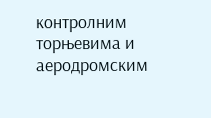контролним торњевима и аеродромским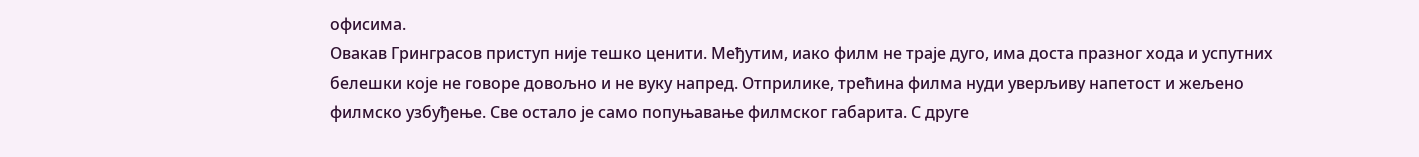офисима.
Овакав Гринграсов приступ није тешко ценити. Међутим, иако филм не траје дуго, има доста празног хода и успутних белешки које не говоре довољно и не вуку напред. Отприлике, трећина филма нуди уверљиву напетост и жељено филмско узбуђење. Све остало је само попуњавање филмског габарита. С друге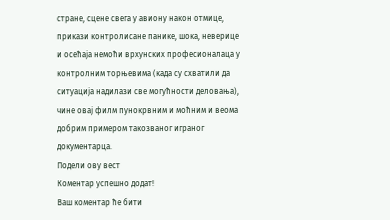стране, сцене свега у авиону након отмице, прикази контролисане панике, шока, неверице и осећаја немоћи врхунских професионалаца у контролним торњевима (када су схватили да ситуација надилази све могућности деловања), чине овај филм пунокрвним и моћним и веома добрим примером такозваног играног документарца.
Подели ову вест
Комeнтар успeшно додат!
Ваш комeнтар ћe бити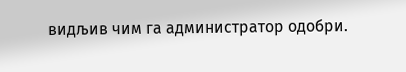видљив чим га администратор одобри.